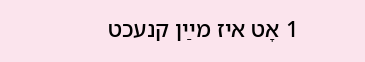1 אָט איז מײַן קנעכט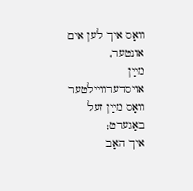װאָס איך לען אים אונטער,
מײַן אױסדערװײלטער װאָס מײַן זעל באַגערט;
איך האָב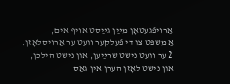אַרױפֿגעטאָן מײַן גײַסט אױף אים,
אַ משפּט צו די פֿעלקער װעט ער אַרױסלאָזן.
2 ער װעט נישט שרײַען, און נישט הילכן,
און נישט לאָזן הערן אין גאַס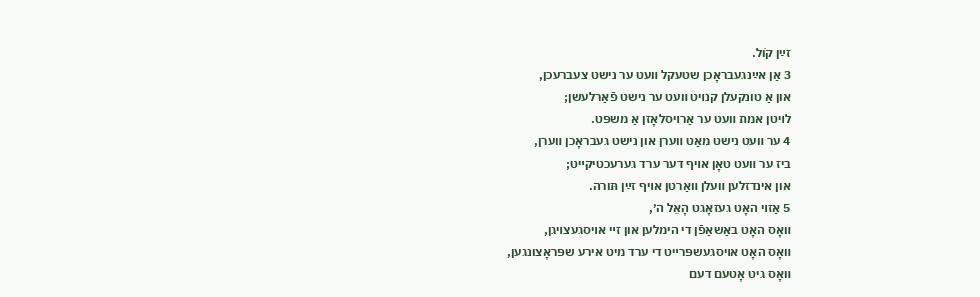זײַן קֹול.
3 אַן אײַנגעבראָכן שטעקל װעט ער נישט צעברעכן,
און אַ טונקעלן קנױט װעט ער נישט פֿאַרלעשן;
לױטן אמת װעט ער אַרױסלאָזן אַ משפּט.
4 ער װעט נישט מאַט װערן און נישט געבראָכן װערן,
ביז ער װעט טאָן אױף דער ערד גערעכטיקײט;
און אינדזלען װעלן װאַרטן אױף זײַן תּורה.
5 אַזױ האָט געזאָגט הָאֵל ה׳,
װאָס האָט באַשאַפֿן די הימלען און זײ אױסגעצױגן,
װאָס האָט אױסגעשפּרײט די ערד מיט אירע שפּראָצונגען,
װאָס גיט אָטעם דעם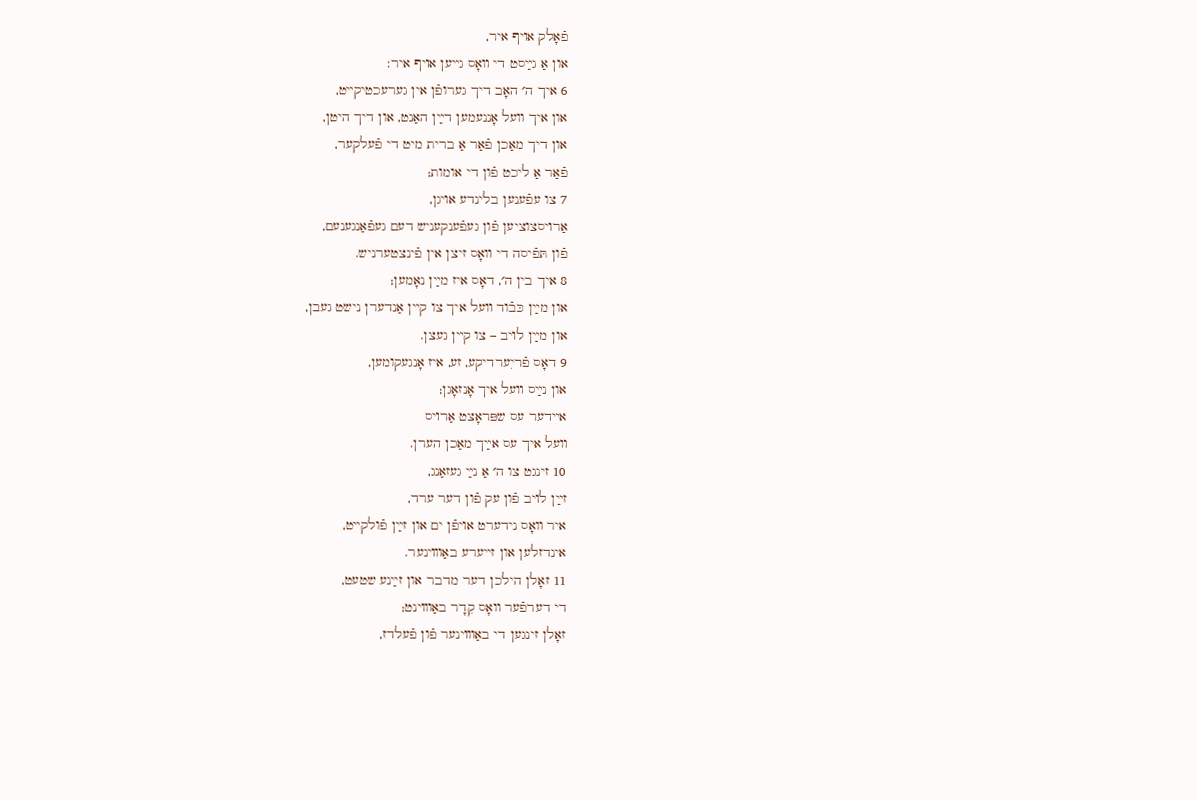פֿאָלק אױף איר,
און אַ גײַסט די װאָס גײען אױף איר:
6 איך ה׳ האָב דיך גערופֿן אין גערעכטיקײט,
און איך װעל אָננעמען דײַן האַנט, און דיך היטן,
און דיך מאַכן פֿאַר אַ ברית מיט די פֿעלקער,
פֿאַר אַ ליכט פֿון די אומות;
7 צו עפֿענען בלינדע אױגן,
אַרױסצוציען פֿון געפֿענקעניש דעם געפֿאַנגענעם,
פֿון תּפֿיסה די װאָס זיצן אין פֿינצטערניש.
8 איך בין ה׳, דאָס איז מײַן נאָמען;
און מײַן כּבֿוד װעל איך צו קײן אַנדערן נישט געבן,
און מײַן לױב – צו קײן געצן.
9 דאָס פֿריִערדיקע, זע, איז אָנגעקומען,
און נײַס װעל איך אָנזאָגן;
אײדער עס שפּראָצט אַרױס
װעל איך עס אײַך מאַכן הערן.
10 זינגט צו ה׳ אַ נײַ געזאַנג,
זײַן לױב פֿון עק פֿון דער ערד,
איר װאָס נידערט אױפֿן ים און זײַן פֿולקײט,
אינדזלען און זײערע באַװױנער.
11 זאָלן הילכן דער מדבר און זײַנע שטעט,
די דערפֿער װאָס קֵדָר באַװױנט;
זאָלן זינגען די באַװױנער פֿון פֿעלדז,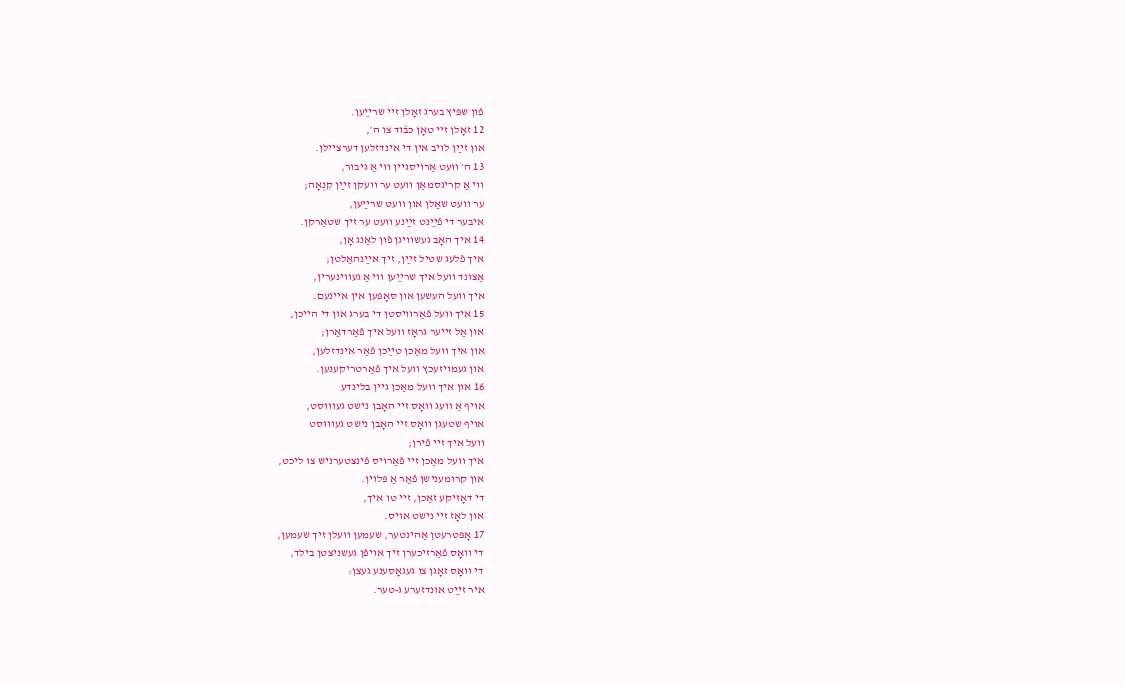פֿון שפּיץ בערג זאָלן זײ שרײַען.
12 זאָלן זײ טאָן כּבֿוד צו ה׳,
און זײַן לױב אין די אינדזלען דערצײלן.
13 ה׳ װעט אַרױסגײן װי אַ גיבור,
װי אַ קריגסמאַן װעט ער װעקן זײַן קִנְאָה;
ער װעט שאַלן און װעט שרײַען,
איבער די פֿײַנט זײַנע װעט ער זיך שטאַרקן.
14 איך האָב געשװיגן פֿון לאַנג אָן,
איך פֿלעג שטיל זײַן, זיך אײַנהאַלטן;
אַצונד װעל איך שרײַען װי אַ געװינערין,
איך װעל העשען און סאָפּען אין אײנעם.
15 איך װעל פֿאַרװיסטן די בערג און די הײכן,
און אַל זײער גראָז װעל איך פֿאַרדאַרן;
און איך װעל מאַכן טײַכן פֿאַר אינדזלען,
און געמױזעכץ װעל איך פֿאַרטריקענען.
16 און איך װעל מאַכן גײן בלינדע
אױף אַ װעג װאָס זײ האָבן נישט געװוּסט,
אױף שטעגן װאָס זײ האָבן נישט געװוּסט
װעל איך זײ פֿירן;
איך װעל מאַכן זײ פֿאַרױס פֿינצטערניש צו ליכט,
און קרומענישן פֿאַר אַ פּלױן.
די דאָזיקע זאַכן, זײ טו איך,
און לאָז זײ נישט אױס.
17 אָפּטרעטן אַהינטער, שעמען װעלן זיך שעמען,
די װאָס פֿאַרזיכערן זיך אױפֿן געשניצטן בילד,
די װאָס זאָגן צו געגאָסענע געצן:
איר זײַט אונדזערע ג‑טער.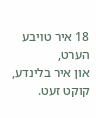18 איר טױבע הערט,
און איר בלינדע, קוקט זעט.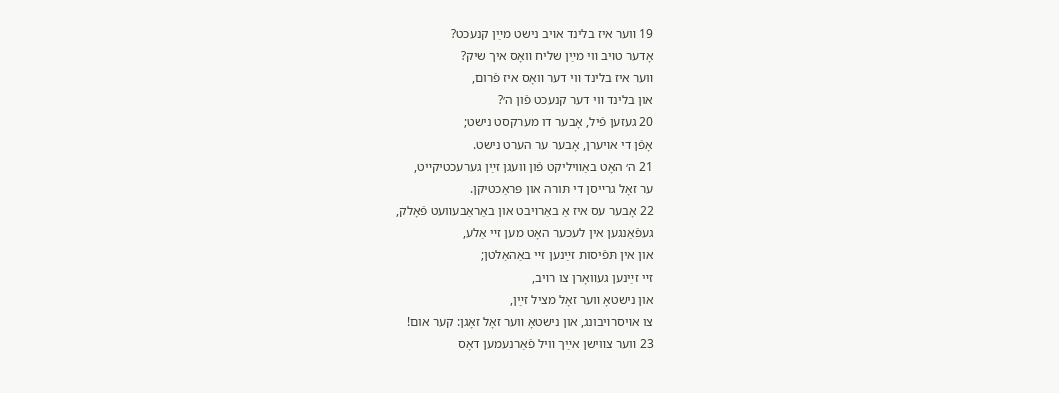19 װער איז בלינד אױב נישט מײַן קנעכט?
אָדער טױב װי מײַן שליח װאָס איך שיק?
װער איז בלינד װי דער װאָס איז פֿרום,
און בלינד װי דער קנעכט פֿון ה׳?
20 געזען פֿיל, אָבער דו מערקסט נישט;
אָפֿן די אױערן, אָבער ער הערט נישט.
21 ה׳ האָט באַװיליקט פֿון װעגן זײַן גערעכטיקײט,
ער זאָל גרײסן די תּורה און פּראַכטיקן.
22 אָבער עס איז אַ באַרױבט און באַראַבעװעט פֿאָלק,
געפֿאַנגען אין לעכער האָט מען זײ אַלע,
און אין תּפֿיסות זײַנען זײ באַהאַלטן;
זײ זײַנען געװאָרן צו רױב,
און נישטאָ װער זאָל מציל זײַן,
צו אױסרױבונג, און נישטאָ װער זאָל זאָגן: קער אום!
23 װער צװישן אײַך װיל פֿאַרנעמען דאָס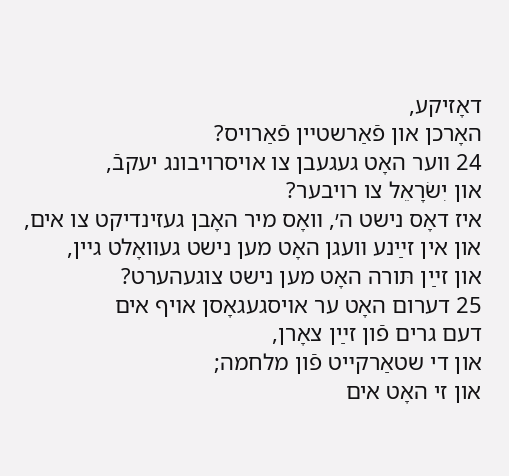דאָזיקע,
האָרכן און פֿאַרשטײן פֿאַרױס?
24 װער האָט געגעבן צו אױסרױבונג יעקבֿ,
און יִשׂרָאֵל צו רױבער?
איז דאָס נישט ה׳, װאָס מיר האָבן געזינדיקט צו אים,
און אין זײַנע װעגן האָט מען נישט געװאָלט גײן,
און זײַן תּורה האָט מען נישט צוגעהערט?
25 דערום האָט ער אױסגעגאָסן אױף אים
דעם גרים פֿון זײַן צאָרן,
און די שטאַרקײט פֿון מלחמה;
און זי האָט אים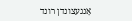אָנגעצונדן רונד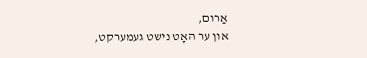אַרום,
און ער האָט נישט געמערקט,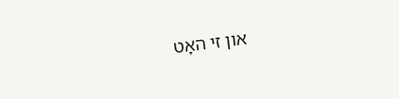און זי האָט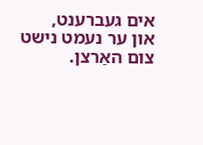אים געברענט,
און ער נעמט נישט צום האַרצן.